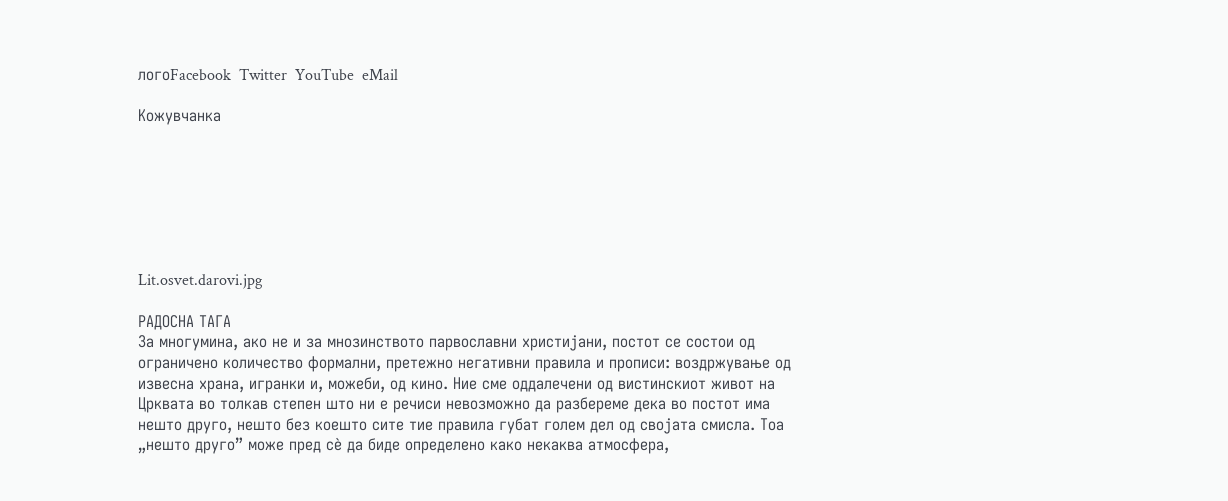логоFacebook  Twitter  YouTube  eMail

Кожувчанка







Lit.osvet.darovi.jpg

РАДОСНА ТАГА
За многумина, ако не и за мнозинството парвославни христијани, постот се состои од ограничено количество формални, претежно негативни правила и прописи: воздржување од извесна храна, игранки и, можеби, од кино. Ние сме оддалечени од вистинскиот живот на Црквата во толкав степен што ни е речиси невозможно да разбереме дека во постот има нешто друго, нешто без коешто сите тие правила губат голем дел од својата смисла. Тоа „нешто друго” може пред сè да биде определено како некаква атмосфера,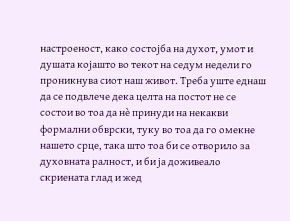настроеност, како состојба на духот, умот и душата којашто во текот на седум недели го проникнува сиот наш живот. Треба уште еднаш да се подвлече дека целта на постот не се состои во тоа да нè принуди на некакви формални обврски, туку во тоа да го омекне нашето срце, така што тоа би се отворило за духовната ралност, и би ја доживеало скриената глад и жед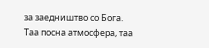за заедништво со Бога.
Таа посна атмосфера, таа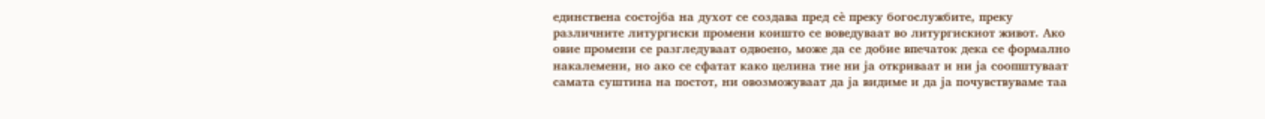единствена состојба на духот се создава пред сè преку богослужбите, преку различните литургиски промени коишто се воведуваат во литургискиот живот. Ако овие промени се разгледуваат одвоено, може да се добие впечаток дека се формално накалемени, но ако се сфатат како целина тие ни ја откриваат и ни ја соопштуваат самата суштина на постот, ни овозможуваат да ја видиме и да ја почувствуваме таа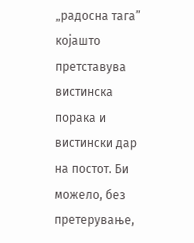„радосна тага” којашто претставува вистинска порака и вистински дар на постот. Би можело, без претерување,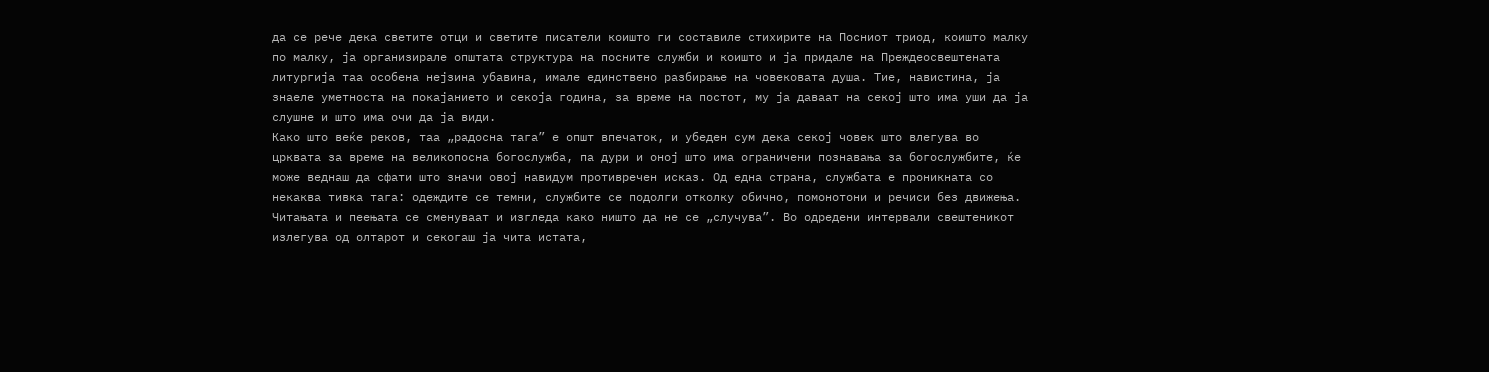да се рече дека светите отци и светите писатели коишто ги составиле стихирите на Посниот триод, коишто малку по малку, ја организирале општата структура на посните служби и коишто и ја придале на Преждеосвештената литургија таа особена нејзина убавина, имале единствено разбирање на човековата душа. Тие, навистина, ја знаеле уметноста на покајанието и секоја година, за време на постот, му ја даваат на секој што има уши да ја слушне и што има очи да ја види.
Како што веќе реков, таа „радосна тага” е општ впечаток, и убеден сум дека секој човек што влегува во црквата за време на великопосна богослужба, па дури и оној што има ограничени познавања за богослужбите, ќе може веднаш да сфати што значи овој навидум противречен исказ. Од една страна, службата е проникната со некаква тивка тага: одеждите се темни, службите се подолги отколку обично, помонотони и речиси без движења. Читањата и пеењата се сменуваат и изгледа како ништо да не се „случува”. Во одредени интервали свештеникот излегува од олтарот и секогаш ја чита истата,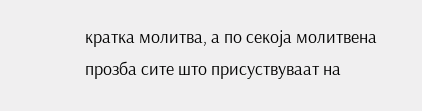кратка молитва, а по секоја молитвена прозба сите што присуствуваат на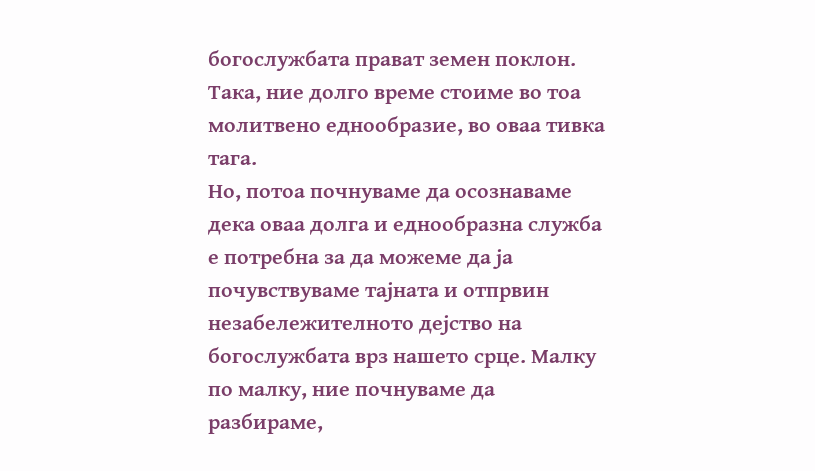богослужбата прават земен поклон. Така, ние долго време стоиме во тоа молитвено еднообразие, во оваа тивка тага.
Но, потоа почнуваме да осознаваме дека оваа долга и еднообразна служба е потребна за да можеме да ја почувствуваме тајната и отпрвин незабележителното дејство на богослужбата врз нашето срце. Малку по малку, ние почнуваме да разбираме,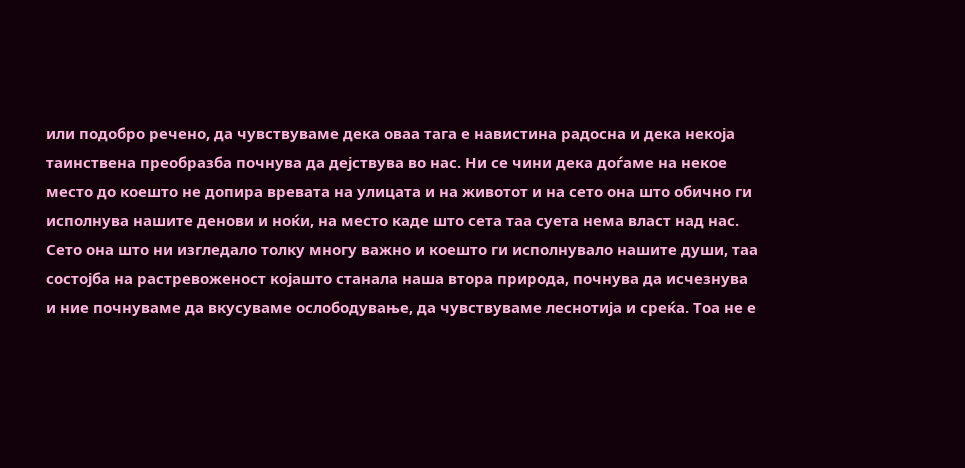или подобро речено, да чувствуваме дека оваа тага е навистина радосна и дека некоја таинствена преобразба почнува да дејствува во нас. Ни се чини дека доѓаме на некое место до коешто не допира вревата на улицата и на животот и на сето она што обично ги исполнува нашите денови и ноќи, на место каде што сета таа суета нема власт над нас. Сето она што ни изгледало толку многу важно и коешто ги исполнувало нашите души, таа состојба на растревоженост којашто станала наша втора природа, почнува да исчезнува и ние почнуваме да вкусуваме ослободување, да чувствуваме леснотија и среќа. Тоа не е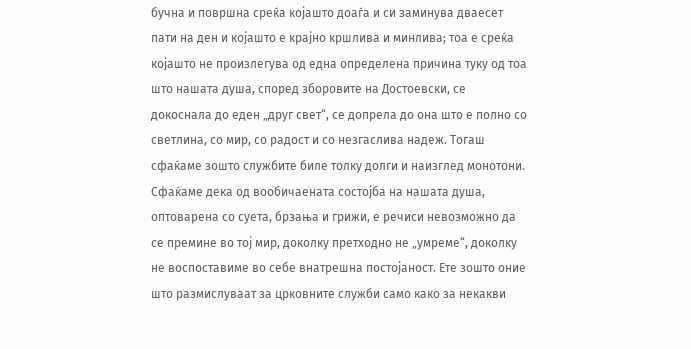бучна и површна среќа којашто доаѓа и си заминува дваесет пати на ден и којашто е крајно кршлива и минлива; тоа е среќа којашто не произлегува од една определена причина туку од тоа што нашата душа, според зборовите на Достоевски, се докоснала до еден „друг свет“, се допрела до она што е полно со светлина, со мир, со радост и со незгаслива надеж. Тогаш сфаќаме зошто службите биле толку долги и наизглед монотони. Сфаќаме дека од вообичаената состојба на нашата душа, оптоварена со суета, брзања и грижи, е речиси невозможно да се премине во тој мир, доколку претходно не „умреме“, доколку не воспоставиме во себе внатрешна постојаност. Ете зошто оние што размислуваат за црковните служби само како за некакви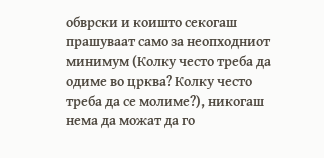обврски и коишто секогаш прашуваат само за неопходниот минимум (Колку често треба да одиме во црква? Колку често треба да се молиме?), никогаш нема да можат да го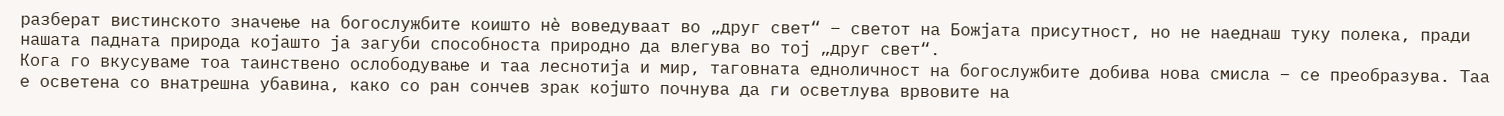разберат вистинското значење на богослужбите коишто нè воведуваат во „друг свет“ – светот на Божјата присутност, но не наеднаш туку полека, пради нашата падната природа којашто ја загуби способноста природно да влегува во тој „друг свет“.
Кога го вкусуваме тоа таинствено ослободување и таа леснотија и мир, таговната едноличност на богослужбите добива нова смисла – се преобразува. Таа е осветена со внатрешна убавина, како со ран сончев зрак којшто почнува да ги осветлува врвовите на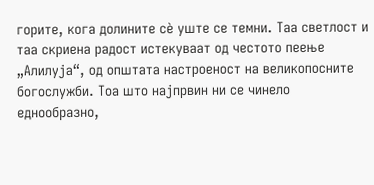горите, кога долините сè уште се темни. Таа светлост и таа скриена радост истекуваат од честото пеење „Алилуја“, од општата настроеност на великопосните богослужби. Тоа што најпрвин ни се чинело еднообразно,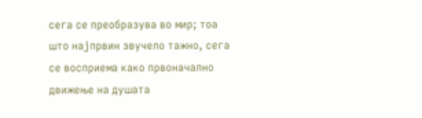сега се преобразува во мир; тоа што најпрвин звучело тажно, сега се восприема како првоначално движење на душата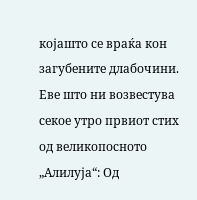којашто се враќа кон загубените длабочини. Еве што ни возвестува секое утро првиот стих од великопосното „Алилуја“: Од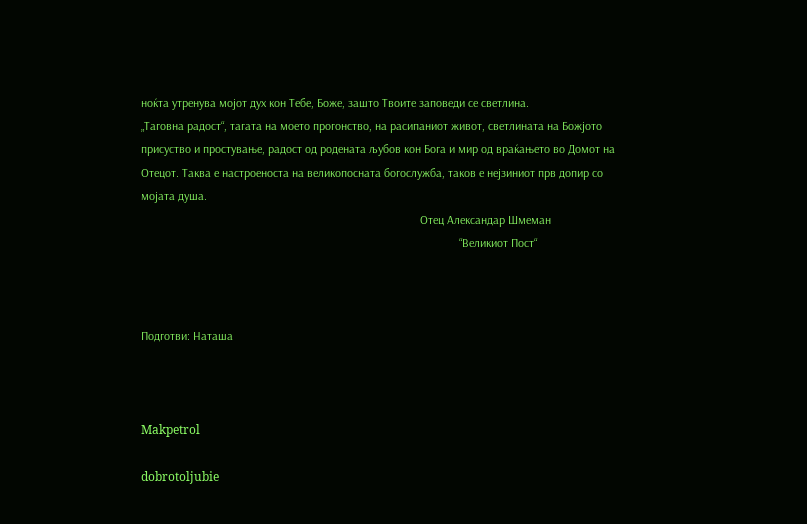ноќта утренува мојот дух кон Тебе, Боже, зашто Твоите заповеди се светлина.
„Таговна радост“, тагата на моето прогонство, на расипаниот живот, светлината на Божјото присуство и простување, радост од родената љубов кон Бога и мир од враќањето во Домот на Отецот. Таква е настроеноста на великопосната богослужба, таков е нејзиниот прв допир со мојата душа.
                                                                                             Отец Александар Шмеман
                                                                                                          “Великиот Пост“



Подготви: Наташа



Makpetrol

dobrotoljubie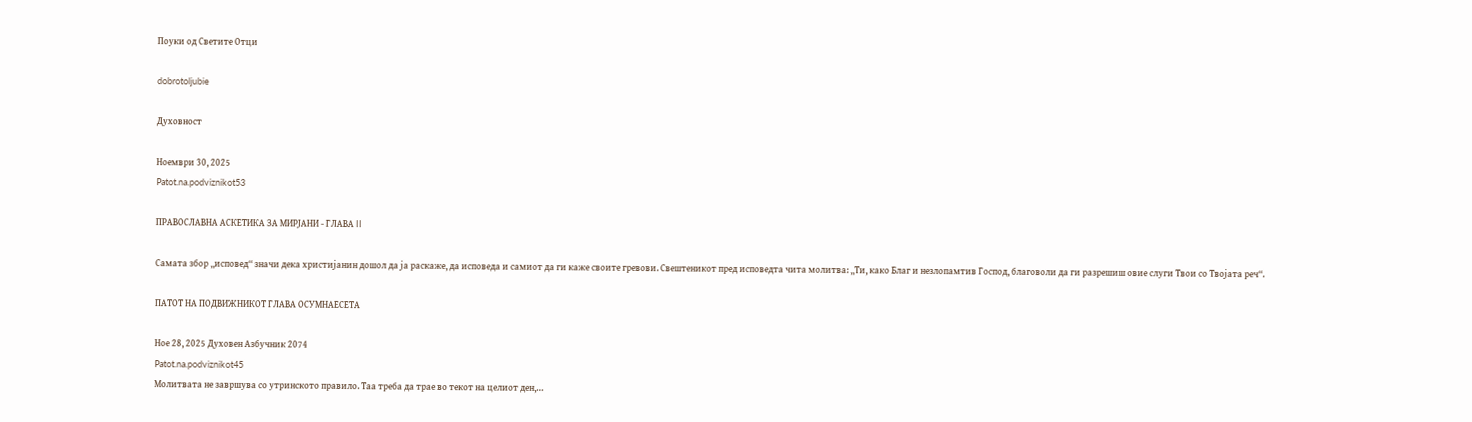Поуки од Светите Отци

dobrotoljubie

Духовност

Ноември 30, 2025
Patot.na.podviznikot53

ПРАВОСЛАВНА АСКЕТИКА ЗА МИРЈАНИ - ГЛАВА II

Самата збор „исповед“ значи дека христијанин дошол да ја раскаже, да исповеда и самиот да ги каже своите гревови. Свештеникот пред исповедта чита молитва: „Ти, како Благ и незлопамтив Господ, благоволи да ги разрешиш овие слуги Твои со Твојата реч“.

ПАТОТ НА ПОДВИЖНИКОТ ГЛАВА ОСУМНАЕСЕТА

Ное 28, 2025 Духовен Азбучник 2074
Patot.na.podviznikot45
Молитвата не завршува со утринското правило. Таа треба да трае во текот на целиот ден,…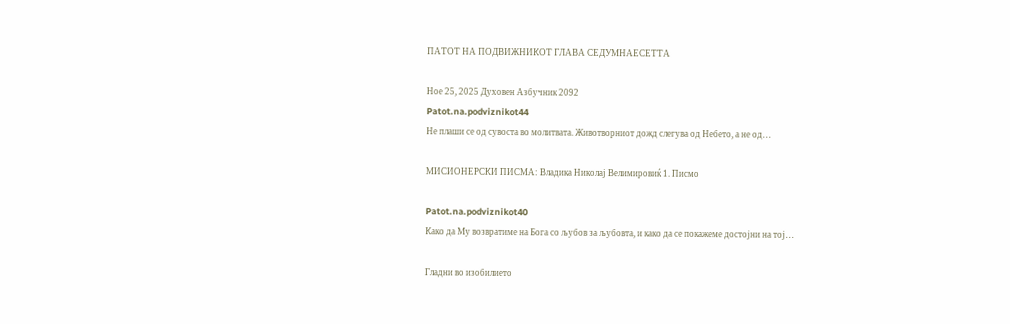ПАТОТ НА ПОДВИЖНИКОТ ГЛАВА СЕДУМНАЕСЕТТА

Ное 25, 2025 Духовен Азбучник 2092
Patot.na.podviznikot44
Не плаши се од сувоста во молитвата. Животворниот дожд слегува од Небето, а не од…

МИСИОНЕРСКИ ПИСМА: Владика Николај Велимировиќ 1. Писмо

Patot.na.podviznikot40
Како да Му возвратиме на Бога со љубов за љубовта, и како да се покажеме достојни на тој…

Гладни во изобилието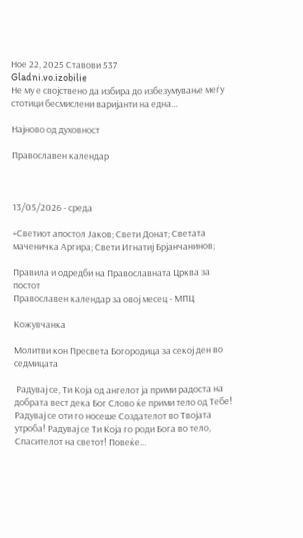Ное 22, 2025 Ставови 537
Gladni.vo.izobilie
Не му е својствено да избира до избезумување меѓу стотици бесмислени варијанти на една…

Најново од духовност

Православен календар



13/05/2026 - среда

+Светиот апостол Јаков; Свети Донат; Светата маченичка Аргира; Свети Игнатиј Брјанчанинов;

Правила и одредби на Православната Црква за постот
Православен календар за овој месец - МПЦ

Кожувчанка

Молитви кон Пресвета Богородица за секој ден во седмицата

 Радувај се, Ти Која од ангелот ја прими радоста на добрата вест дека Бог Слово ќе прими тело од Тебе! Радувај се оти го носеше Создателот во Твојата утроба! Радувај се Ти Која го роди Бога во тело, Спасителот на светот! Повеќе...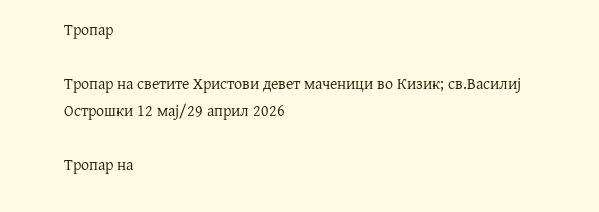Тропар

Тропар на светите Христови девет маченици во Кизик; св.Василиј Острошки 12 мај/29 април 2026

Тропар на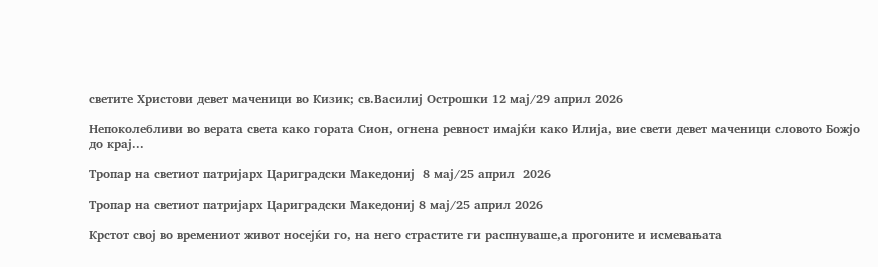светите Христови девет маченици во Кизик; св.Василиј Острошки 12 мај/29 април 2026

Непоколебливи во верата света како гората Сион, огнена ревност имајќи како Илија, вие свети девет маченици словото Божјо до крај...

Тропар на светиот патријарх Цариградски Македониј  8 мај/25 април  2026

Тропар на светиот патријарх Цариградски Македониј 8 мај/25 април 2026

Крстот свој во времениот живот носејќи го, на него страстите ги распнуваше,а прогоните и исмевањата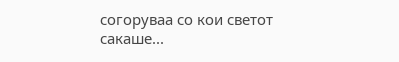согоруваа со кои светот сакаше...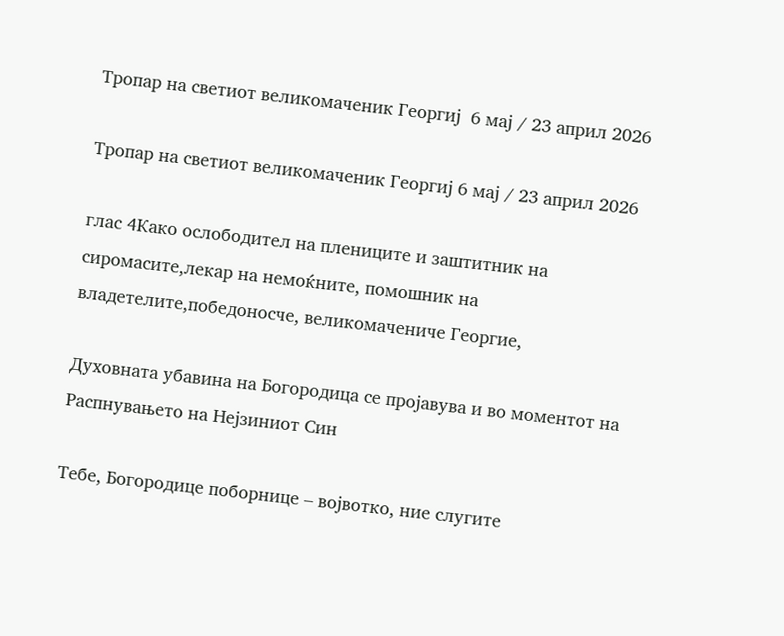Тропар на светиот великомаченик Георгиј  6 мај / 23 април 2026

Тропар на светиот великомаченик Георгиј 6 мај / 23 април 2026

глас 4Како ослободител на плениците и заштитник на сиромасите,лекар на немоќните, помошник на владетелите,победоносче, великомачениче Георгие,

Духовната убавина на Богородица се пројавува и во моментот на Распнувањето на Нејзиниот Син

Тебе, Богородице поборнице – војвотко, ние слугите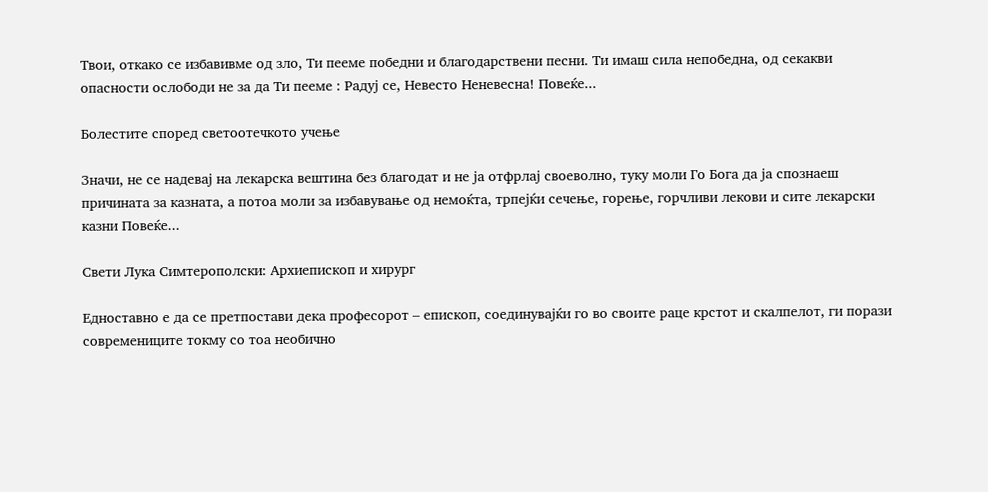Твои, откако се избавивме од зло, Ти пееме победни и благодарствени песни. Ти имаш сила непобедна, од секакви опасности ослободи не за да Ти пееме : Радуј се, Невесто Неневесна! Повеќе...

Болестите според светоотечкото учење

Значи, не се надевај на лекарска вештина без благодат и не ја отфрлај своеволно, туку моли Го Бога да ја спознаеш причината за казната, а потоа моли за избавување од немоќта, трпејќи сечење, горење, горчливи лекови и сите лекарски казни Повеќе...

Свети Лука Симтерополски: Архиепископ и хирург

Едноставно е да се претпостави дека професорот – епископ, соединувајќи го во своите раце крстот и скалпелот, ги порази современиците токму со тоа необично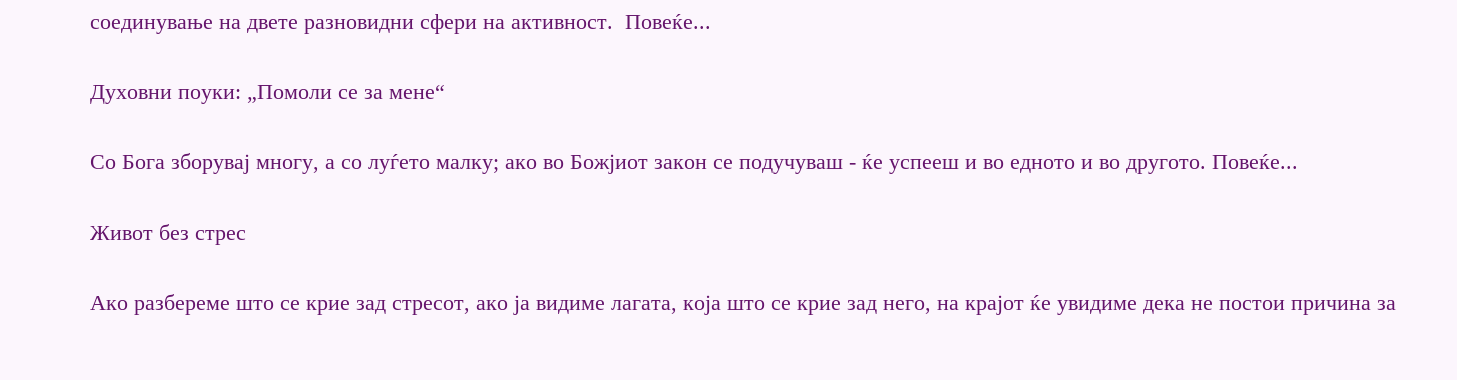соединување на двете разновидни сфери на активност.  Повеќе...

Духовни поуки: „Помоли се за мене“

Со Бога зборувај многу, а со луѓето малку; ако во Божјиот закон се подучуваш - ќе успееш и во едното и во другото. Повеќе...

Живот без стрес

Ако разбереме што се крие зад стресот, ако ја видиме лагата, која што се крие зад него, на крајот ќе увидиме дека не постои причина за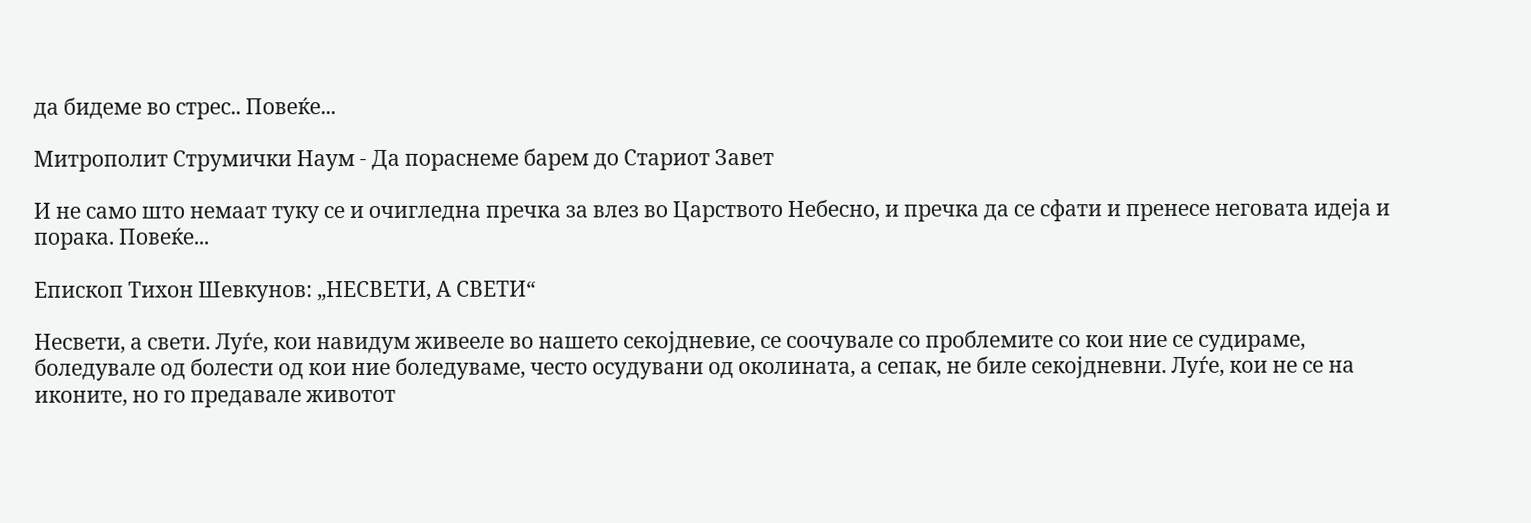да бидеме во стрес.. Повеќе...

Митрополит Струмички Наум - Да пораснеме барем до Стариот Завет

И не само што немаат туку се и очигледна пречка за влез во Царството Небесно, и пречка да се сфати и пренесе неговата идеја и порака. Повеќе...

Епископ Тихон Шевкунов: „НЕСВЕТИ, А СВЕТИ“

Несвети, а свети. Луѓе, кои навидум живееле во нашето секојдневие, се соочувале со проблемите со кои ние се судираме, боледувале од болести од кои ние боледуваме, често осудувани од околината, а сепак, не биле секојдневни. Луѓе, кои не се на иконите, но го предавале животот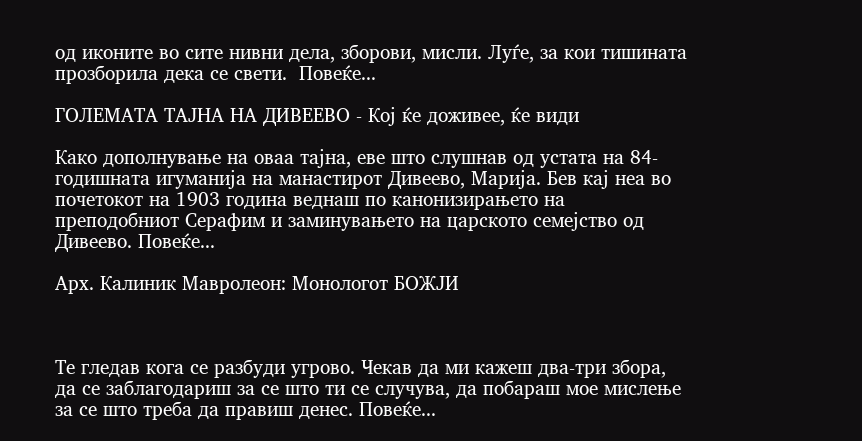од иконите во сите нивни дела, зборови, мисли. Луѓе, за кои тишината прозборила дека се свети.  Повеќе...

ГОЛЕМАТА ТАЈНА НА ДИВЕЕВО - Кој ќе доживее, ќе види

Како дополнување на оваа тајна, еве што слушнав од устата на 84-годишната игуманија на манастирот Дивеево, Марија. Бев кај неа во почетокот на 1903 година веднаш по канонизирањето на преподобниот Серафим и заминувањето на царското семејство од Дивеево. Повеќе...

Арх. Калиник Мавролеон: Монологот БОЖЈИ



Те гледав кога се разбуди угрово. Чекав да ми кажеш два-три збора, да се заблагодариш за се што ти се случува, да побараш мое мислење за се што треба да правиш денес. Повеќе...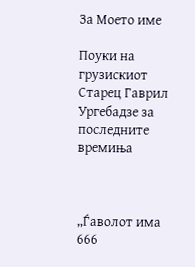За Моето име

Поуки на грузискиот Старец Гаврил Ургебадзе за последните времиња



„Ѓаволот има 666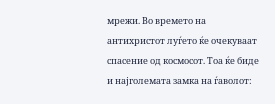мрежи. Во времето на антихристот луѓето ќе очекуваат спасение од космосот. Тоа ќе биде и најголемата замка на ѓаволот: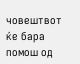човештвот ќе бара помош од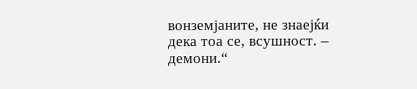вонземјаните, не знаејќи дека тоа се, всушност. – демони.“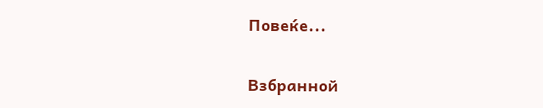Повеќе...

Взбранной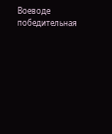Воеводе победительная